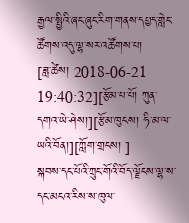རྒྱལ་སྤྱིའི་ཞང་ཞུང་རིག་གནས་དཔྱད་གླེང་ཚོགས་འདུ་ལྷ་སར་འཚོགས་པ།
[ཟླ་ཚེས། 2018-06-21 19:40:32][རྩོམ་པ་པོ། ཀུན་དགའ་ཡེ་ཤེས།][རྩོམ་ཁུངས། ཧི་མ་ལ་ཡའི་བོན།][ཀློག་གྲངས། ]
སྐབས་དང་པོའི་ཀྲུང་གོའི་བོད་ལྗོངས་ལྷ་ས་དང་མངའ་རིས་ས་ཁུལ་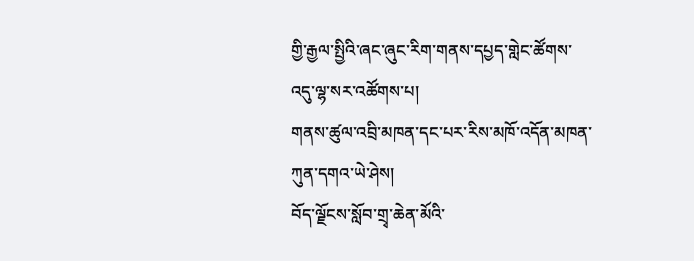གྱི་རྒྱལ་སྤྱིའི་ཞང་ཞུང་རིག་གནས་དཔྱད་གླེང་ཚོགས་འདུ་ལྷ་སར་འཚོགས་པ།
གནས་ཚུལ་འབྲི་མཁན་དང་པར་རིས་མཁོ་འདོན་མཁན་ཀུན་དགའ་ཡེ་ཤེས།
བོད་ལྗོངས་སློབ་གྲྭ་ཆེན་མོའི་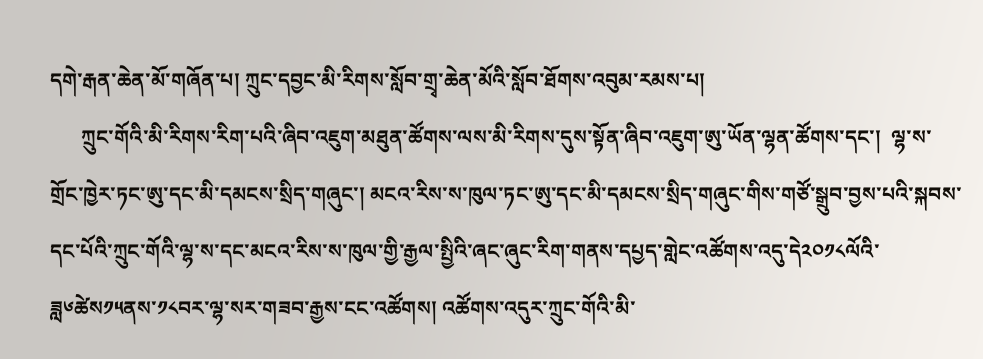དགེ་རྒན་ཆེན་མོ་གཞོན་པ། ཀྲུང་དབྱང་མི་རིགས་སློབ་གྲྭ་ཆེན་མོའི་སློབ་ཐོགས་འབུམ་རམས་པ།
      ཀྲུང་གོའི་མི་རིགས་རིག་པའི་ཞིབ་འཇུག་མཐུན་ཚོགས་ལས་མི་རིགས་དུས་སྟོན་ཞིབ་འཇུག་ཨུ་ཡོན་ལྷན་ཚོགས་དང་།  ལྷ་ས་གྲོང་ཁྱེར་ཏང་ཨུ་དང་མི་དམངས་སྲིད་གཞུང་། མངའ་རིས་ས་ཁུལ་ཏང་ཨུ་དང་མི་དམངས་སྲིད་གཞུང་གིས་གཙོ་སྒྲུབ་བྱས་པའི་སྐབས་དང་པོའི་ཀྲུང་གོའི་ལྷ་ས་དང་མངའ་རིས་ས་ཁུལ་གྱི་རྒྱལ་སྤྱིའི་ཞང་ཞུང་རིག་གནས་དཔྱད་གླེང་འཚོགས་འདུ་དེ༢༠༡༨ལོའི་ཟླ༦ཚེས༡༥ནས་༡༨བར་ལྷ་སར་གཟབ་རྒྱས་ངང་འཚོགས། འཚོགས་འདུར་ཀྲུང་གོའི་མི་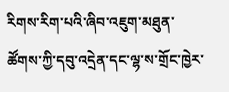རིགས་རིག་པའི་ཞིབ་འཇུག་མཐུན་ཚོགས་ཀྱི་དབུ་འདྲེན་དང་ལྷ་ས་གྲོང་ཁྱེར་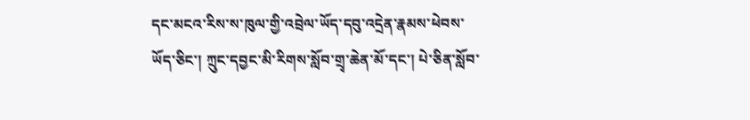དང་མངའ་རིས་ས་ཁུལ་གྱི་འབྲེལ་ཡོད་དབུ་འདྲེན་རྣམས་ཕེབས་ཡོད་ཅིང་། ཀྲུང་དབྱང་མི་རིགས་སློབ་གྲྭ་ཆེན་མོ་དང་། པེ་ཅིན་སློབ་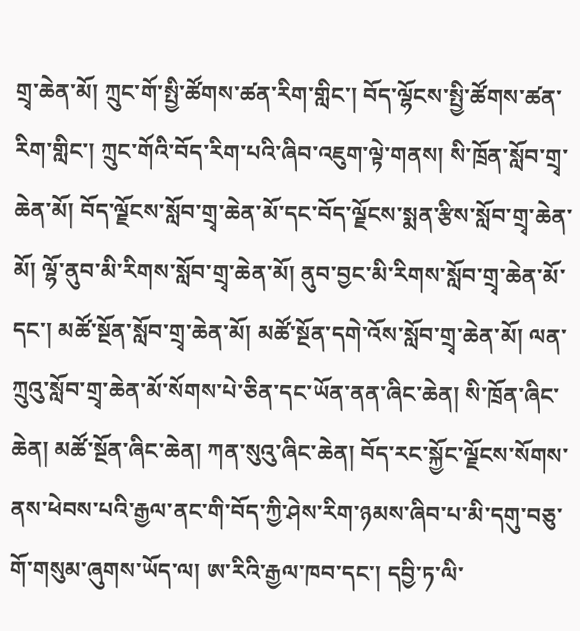གྲྭ་ཆེན་མོ། ཀྲུང་གོ་སྤྱི་ཚོགས་ཚན་རིག་གླིང་། བོད་ལྷོངས་སྤྱི་ཚོགས་ཚན་རིག་གླིང་། ཀྲུང་གོའི་བོད་རིག་པའི་ཞིབ་འཇུག་ལྟེ་གནས། སི་ཁྲོན་སློབ་གྲྭ་ཆེན་མོ། བོད་ལྗོངས་སློབ་གྲྭ་ཆེན་མོ་དང་བོད་ལྗོངས་སྨན་རྩིས་སློབ་གྲྭ་ཆེན་མོ། ལྷོ་ནུབ་མི་རིགས་སློབ་གྲྭ་ཆེན་མོ། ནུབ་བྱང་མི་རིགས་སློབ་གྲྭ་ཆེན་མོ་དང་། མཚོ་སྔོན་སློབ་གྲྭ་ཆེན་མོ། མཚོ་སྔོན་དགེ་འོས་སློབ་གྲྭ་ཆེན་མོ། ལན་ཀྲུའུ་སློབ་གྲྭ་ཆེན་མོ་སོགས་པེ་ཅིན་དང་ཡོན་ནན་ཞིང་ཆེན། སི་ཁྲོན་ཞིང་ཆེན། མཚོ་སྔོན་ཞིང་ཆེན། ཀན་སུའུ་ཞིང་ཆེན། བོད་རང་སྐྱོང་ལྗོངས་སོགས་ནས་ཕེབས་པའི་རྒྱལ་ནང་གི་བོད་ཀྱི་ཤེས་རིག་ཉམས་ཞིབ་པ་མི་དགུ་བཅུ་གོ་གསུམ་ཞུགས་ཡོད་ལ། ཨ་རིའི་རྒྱལ་ཁབ་དང་། དབྱི་ཏ་ལི་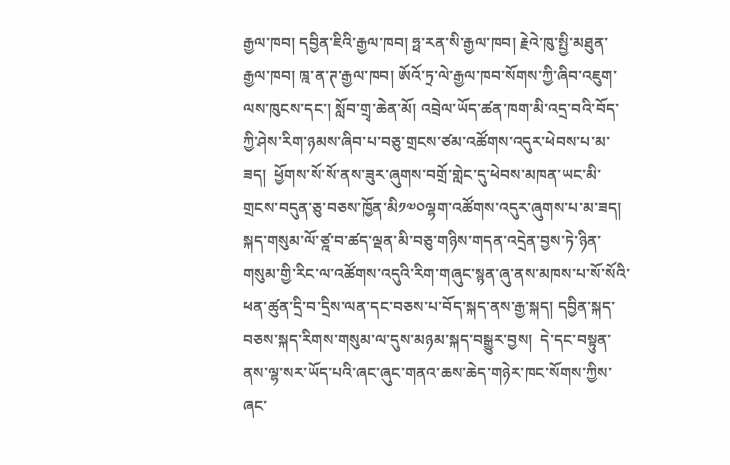རྒྱལ་ཁབ། དབྱིན་ཇིའི་རྒྱལ་ཁབ། ཧྥ་རན་སི་རྒྱལ་ཁབ། རྗེའེ་ཁུ་སྤྱི་མཐུན་རྒྱལ་ཁབ། ཁྰ་ན་ཊ་རྒྱལ་ཁབ། ཨོའོ་ཏྲ་ལེ་རྒྱལ་ཁབ་སོགས་ཀྱི་ཞིབ་འཇུག་ལས་ཁུངས་དང་། སློབ་གྲྭ་ཆེན་མོ། འབྲེལ་ཡོད་ཚན་ཁག་མི་འདྲ་བའི་བོད་ཀྱི་ཤེས་རིག་ཉམས་ཞིབ་པ་བཅུ་གྲངས་ཙམ་འཚོགས་འདུར་ཕེབས་པ་མ་ཟད།  ཕྱོགས་སོ་སོ་ནས་ཟུར་ཞུགས་བགྲོ་གླེང་དུ་ཕེབས་མཁན་ཡང་མི་གྲངས་བདུན་ཅུ་བཅས་ཁྱོན་མི༡༧༠ལྷག་འཚོགས་འདུར་ཞུགས་པ་མ་ཟད། སྐད་གསུམ་ལོ་ཙྰ་བ་ཚད་ལྡན་མི་བཅུ་གཉིས་གདན་འདྲེན་བྱས་ཏེ་ཉིན་གསུམ་གྱི་རིང་ལ་འཚོགས་འདུའི་རིག་གཞུང་སྙན་ཞུ་ནས་མཁས་པ་སོ་སོའི་ཕན་ཚུན་དྲི་བ་དྲིས་ལན་དང་བཅས་པ་བོད་སྐད་ནས་རྒྱ་སྐད། དབྱིན་སྐད་བཅས་སྐད་རིགས་གསུམ་ལ་དུས་མཉམ་སྐད་བསྒྱུར་བྱས།  དེ་དང་བསྟུན་ནས་ལྷ་སར་ཡོད་པའི་ཞང་ཞུང་གནའ་ཆས་ཆེད་གཉེར་ཁང་སོགས་ཀྱིས་ཞང་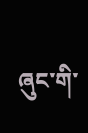ཞུང་གི་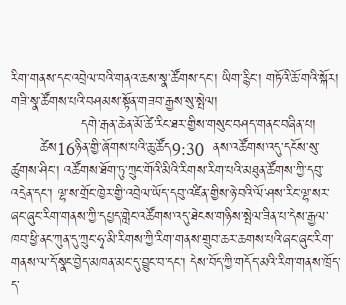རིག་གནས་དང་འབྲེལ་བའི་གནའ་ཆས་སྣ་ཚོགས་དང་། ཡིག་རྙིང་། གཏོའི་ཆོ་གའི་སྐོར། གཟི་སྣ་ཚོགས་པའི་བཤམས་སྟོན་གཟབ་རྒྱས་སུ་སྤེལ།
               དགེ་རྒན་ཆེན་མོ་ཚེ་རིང་ཐར་གྱིས་གསུང་བཤད་གནང་བཞིན་པ།
      ཚེས16ཉིན་གྱི་ཞོགས་པའི་ཆུ་ཚོད9:30  ནས་འཚོགས་འདུ་དངོས་སུ་ཚུགས་ཤིང་། འཚོགས་ཐོག་ཏུ་ཀྲུང་གོའི་མིའི་རིགས་རིག་པའི་མཐུན་ཚོགས་ཀྱི་དབུ་འདྲེན་དང་། ལྷ་ས་གྲོང་ཁྱེར་གྱི་འབྲེལ་ཡོད་དབུ་འཛིན་གྱིས་ཉེ་བའི་ལོ་ཤས་རིང་ལྷ་སར་ཞང་ཞུང་རིག་གནས་ཀྱི་དཔྱད་གླེང་འཚོགས་འདུ་ཐེངས་གཉིས་སྤེལ་ཟིན་པ་དེས་རྒྱལ་ཁབ་ཕྱི་ནང་ཀུན་དུ་ཀྲུང་ཧྭ་མི་རིགས་ཀྱི་རིག་གནས་གྲུབ་ཆར་ཆགས་པའི་ཞང་ཞུང་རིག་གནས་ལ་དོ་སྣང་བྱེད་མཁན་མང་དུ་བྱུང་བ་དང་། དེས་བོད་ཀྱི་གདོད་མའི་རིག་གནས་ཁྲོད་ད་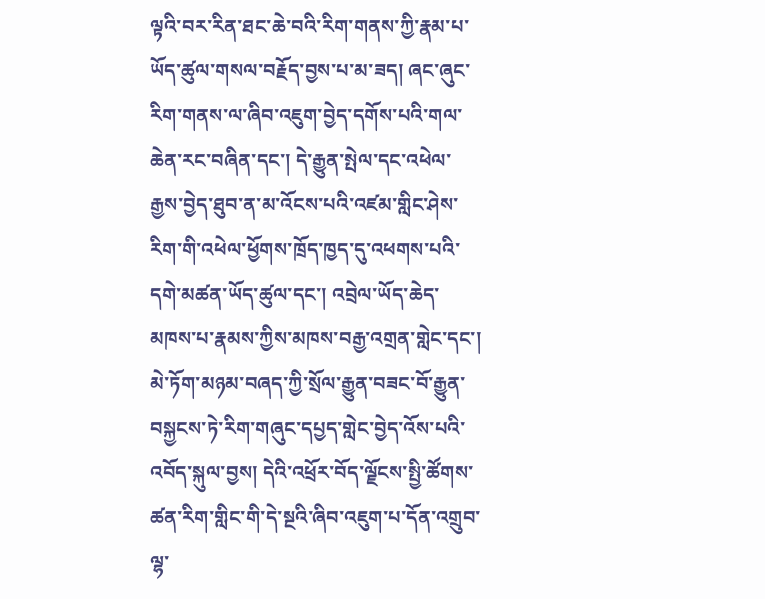ལྟའི་བར་རིན་ཐང་ཆེ་བའི་རིག་གནས་ཀྱི་རྣམ་པ་ཡོད་ཚུལ་གསལ་བརྗོད་བྱས་པ་མ་ཟད། ཞང་ཞུང་རིག་གནས་ལ་ཞིབ་འཇུག་བྱེད་དགོས་པའི་གལ་ཆེན་རང་བཞིན་དང་། དེ་རྒྱུན་སྤེལ་དང་འཕེལ་རྒྱས་བྱེད་ཐུབ་ན་མ་འོངས་པའི་འཛམ་གླིང་ཤེས་རིག་གི་འཕེལ་ཕྱོགས་ཁྲོད་ཁྱད་དུ་འཕགས་པའི་དགེ་མཚན་ཡོད་ཚུལ་དང་། འབྲེལ་ཡོད་ཆེད་མཁས་པ་རྣམས་ཀྱིས་མཁས་བརྒྱ་འགྲན་གླེང་དང་། མེ་ཏོག་མཉམ་བཞད་ཀྱི་སྲོལ་རྒྱུན་བཟང་བོ་རྒྱུན་བསྐྱངས་ཏེ་རིག་གཞུང་དཔྱད་གླེང་བྱེད་འོས་པའི་འབོད་སྐུལ་བྱས། དེའི་འཕྲོར་བོད་ལྗོངས་སྤྱི་ཚོགས་ཚན་རིག་གླིང་གི་དེ་སྔའི་ཞིབ་འཇུག་པ་དོན་འགྲུབ་ལྷ་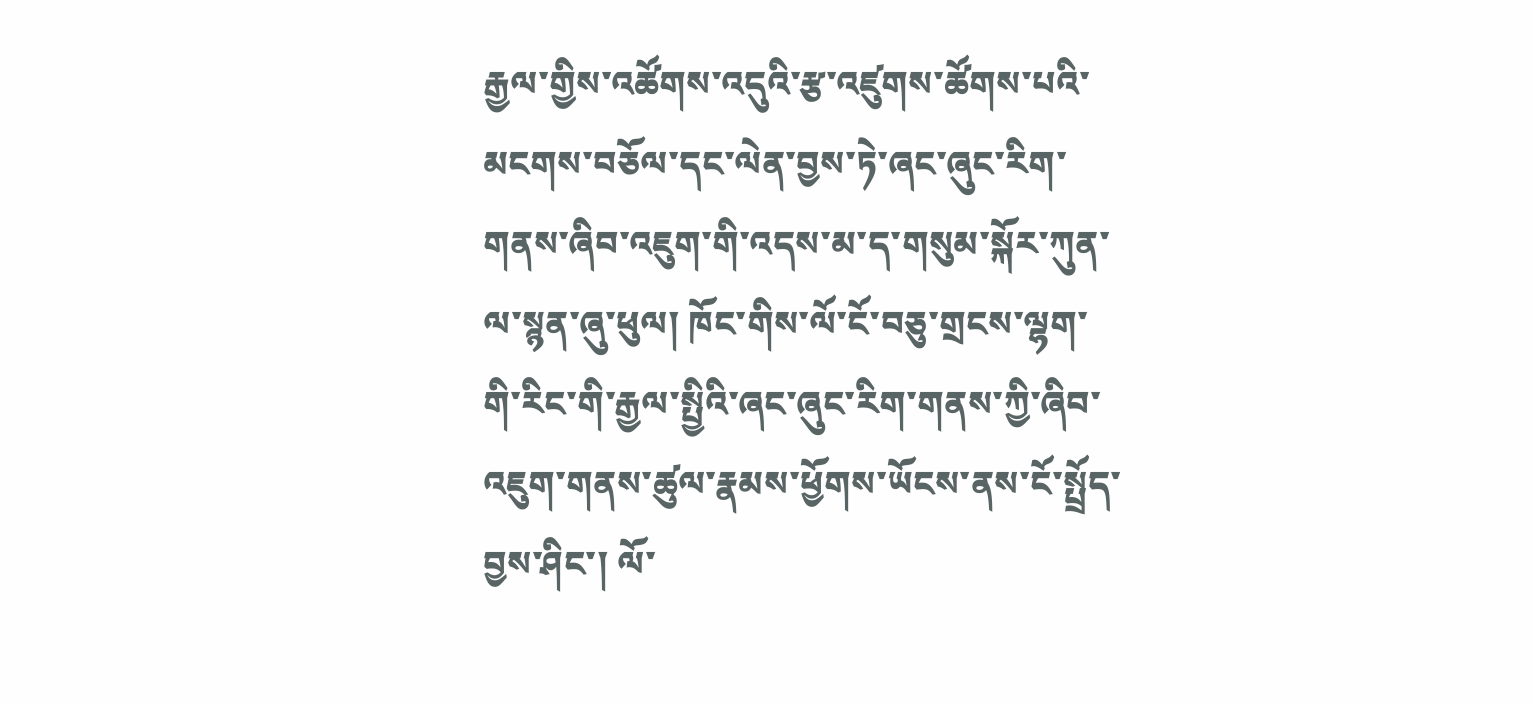རྒྱལ་གྱིས་འཚོགས་འདུའི་རྩ་འཛུགས་ཚོགས་པའི་མངགས་བཅོལ་དང་ལེན་བྱས་ཏེ་ཞང་ཞུང་རིག་གནས་ཞིབ་འཇུག་གི་འདས་མ་ད་གསུམ་སྐོར་ཀུན་ལ་སྙན་ཞུ་ཕུལ། ཁོང་གིས་ལོ་ངོ་བཅུ་གྲངས་ལྷག་གི་རིང་གི་རྒྱལ་སྤྱིའི་ཞང་ཞུང་རིག་གནས་ཀྱི་ཞིབ་འཇུག་གནས་ཚུལ་རྣམས་ཕྱོགས་ཡོངས་ནས་ངོ་སྤྲོད་བྱས་ཤིང་། ལོ་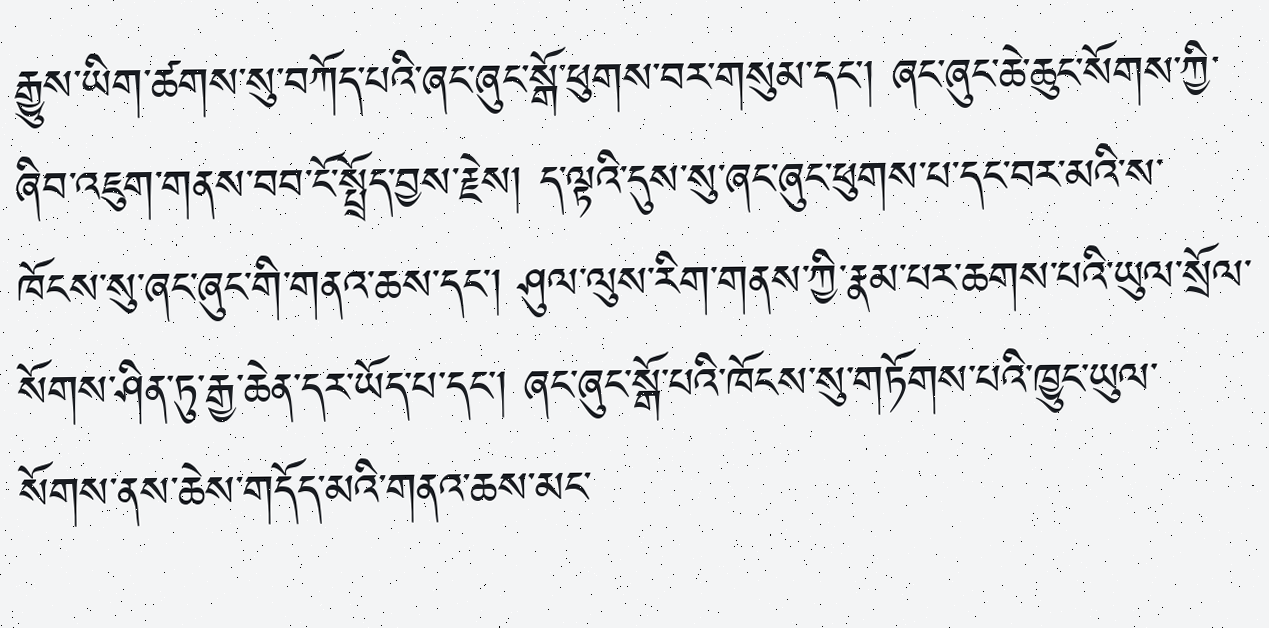རྒྱུས་ཡིག་ཚགས་སུ་བཀོད་པའི་ཞང་ཞུང་སྒོ་ཕུགས་བར་གསུམ་དང་། ཞང་ཞུང་ཆེ་ཆུང་སོགས་ཀྱི་ཞིབ་འཇུག་གནས་བབ་ངོ་སྤྲོད་བྱས་རྗེས། ད་ལྟའི་དུས་སུ་ཞང་ཞུང་ཕུགས་པ་དང་བར་མའི་ས་ཁོངས་སུ་ཞང་ཞུང་གི་གནའ་ཆས་དང་། ཤུལ་ལུས་རིག་གནས་ཀྱི་རྣམ་པར་ཆགས་པའི་ཡུལ་སྲོལ་སོགས་ཤིན་ཏུ་རྒྱ་ཆེན་དར་ཡོད་པ་དང་། ཞང་ཞུང་སྒོ་པའི་ཁོངས་སུ་གཏོགས་པའི་ཁྱུང་ཡུལ་སོགས་ནས་ཆེས་གདོད་མའི་གནའ་ཆས་མང་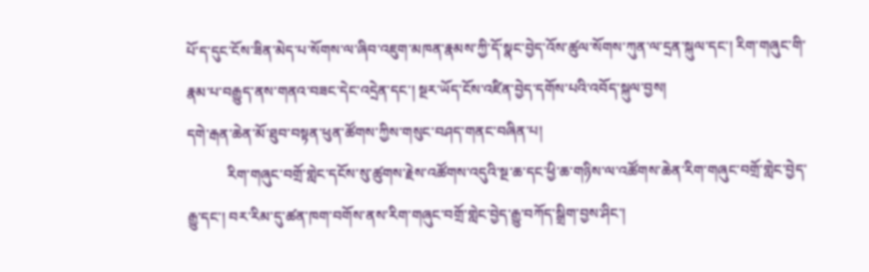པོ་ད་དུང་ངོས་ཟིན་མེད་པ་སོགས་ལ་ཞིབ་འཇུག་མཁན་རྣམས་ཀྱི་དོ་སྣང་བྱེད་འོས་ཚུལ་སོགས་ཀུན་ལ་དྲན་སྐུལ་དང་། རིག་གཞུང་གི་རྣམ་པ་བརྒྱུད་ནས་གནའ་བཟང་དེང་འདྲེན་དང་། སྔར་ཡོད་ངོས་འཛིན་བྱེད་དགོས་པའི་འབོད་སྐུལ་བྱས།
དགེ་རྒན་ཆེན་མོ་ཐུབ་བསྟན་ཕུན་ཚོགས་ཀྱིས་གསུང་བཤད་གནང་བཞིན་པ།
           རིག་གཞུང་བགྲོ་གླེང་དངོས་སུ་ཚུགས་རྗེས་འཚོགས་འདུའི་སྔ་ཆ་དང་ཕྱི་ཆ་གཉིས་ལ་འཚོགས་ཆེན་རིག་གཞུང་བགྲོ་གླེང་བྱེད་རྒྱུ་དང་། བར་རིམ་དུ་ཚན་ཁག་བགོས་ནས་རིག་གཞུང་བགྲོ་གླེང་བྱེད་རྒྱུ་བཀོད་སྒྲིག་བྱས་ཤིང་།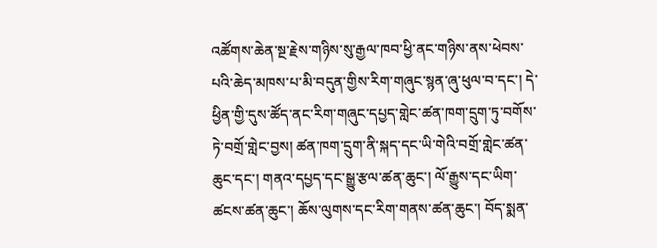འཚོགས་ཆེན་སྔ་རྗེས་གཉིས་སུ་རྒྱལ་ཁབ་ཕྱི་ནང་གཉིས་ནས་ཕེབས་པའི་ཆེད་མཁས་པ་མི་བདུན་གྱིས་རིག་གཞུང་སྙན་ཞུ་ཕུལ་བ་དང་། དེ་ཕྱིན་གྱི་དུས་ཚོད་ནང་རིག་གཞུང་དཔྱད་གླེང་ཚན་ཁག་དྲུག་ཏུ་བགོས་ཏེ་བགྲོ་གླེང་བྱས། ཚན་ཁག་དྲུག་ནི་སྐད་དང་ཡི་གེའི་བགྲོ་གླེང་ཚན་ཆུང་དང་། གནའ་དཔྱད་དང་སྒྱུ་རྩལ་ཚན་ཆུང་། ལོ་རྒྱུས་དང་ཡིག་ཚངས་ཚན་ཆུང་། ཆོས་ལུགས་དང་རིག་གནས་ཚན་ཆུང་། བོད་སྨན་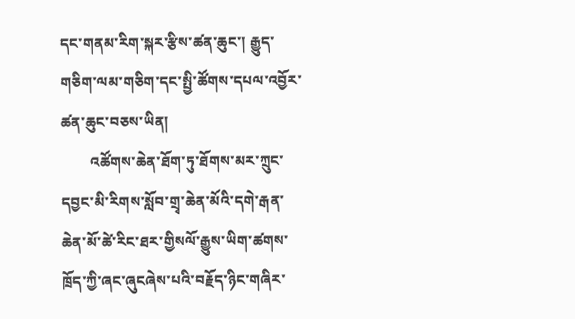དང་གནམ་རིག་སྐར་རྩིས་ཚན་ཆུང་། རྒྱུད་གཅིག་ལམ་གཅིག་དང་སྤྱི་ཚོགས་དཔལ་འབྱོར་ཚན་ཆུང་བཅས་ཡིན།
        འཚོགས་ཆེན་ཐོག་ཏུ་ཐོགས་མར་ཀྲུང་དབྱང་མི་རིགས་སློབ་གྲྭ་ཆེན་མོའི་དགེ་རྒན་ཆེན་མོ་ཚེ་རིང་ཐར་གྱིསལོ་རྒྱུས་ཡིག་ཚགས་ཁྲོད་ཀྱི་ཞང་ཞུངཞེས་པའི་བརྗོད་ཉིང་གཞིར་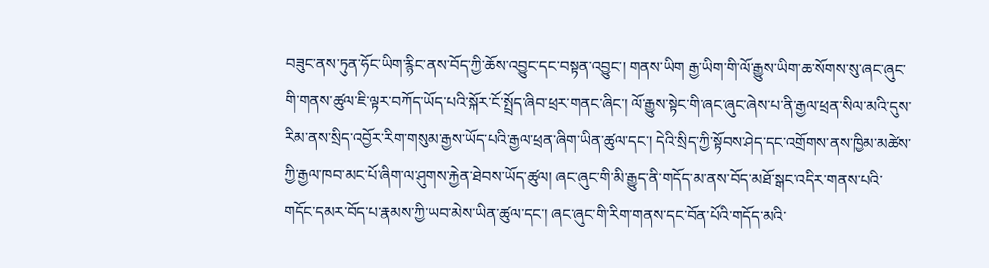བཟུང་ནས་ཏུན་ཧོང་ཡིག་རྙིང་ནས་བོད་ཀྱི་ཆོས་འབྱུང་དང་བསྟན་འབྱུང་། གནས་ཡིག རྒྱ་ཡིག་གི་ལོ་རྒྱུས་ཡིག་ཆ་སོགས་སུ་ཞང་ཞུང་གི་གནས་ཚུལ་ཇི་ལྟར་བཀོད་ཡོད་པའི་སྐོར་ངོ་སྤྲོད་ཞིབ་ཕྲར་གནང་ཞིང་། ལོ་རྒྱུས་སྟེང་གི་ཞང་ཞུང་ཞེས་པ་ནི་རྒྱལ་ཕྲན་སིལ་མའི་དུས་རིམ་ནས་སྲིད་འབྱོར་རིག་གསུམ་རྒྱས་ཡོད་པའི་རྒྱལ་ཕྲན་ཞིག་ཡིན་ཚུལ་དང་། དེའི་སྲིད་ཀྱི་སྟོབས་ཤེད་དང་འགྲོགས་ནས་ཁྱིམ་མཚེས་ཀྱི་རྒྱལ་ཁབ་མང་པོ་ཞིག་ལ་ཤུགས་རྐྱེན་ཐེབས་ཡོད་ཚུལ། ཞང་ཞུང་གི་མི་རྒྱུད་ནི་གདོད་མ་ནས་བོད་མཐོ་སྒང་འདིར་གནས་པའི་གདོང་དམར་བོད་པ་རྣམས་ཀྱི་ཡབ་མེས་ཡིན་ཚུལ་དང་། ཞང་ཞུང་གི་རིག་གནས་དང་བོན་པོའི་གདོད་མའི་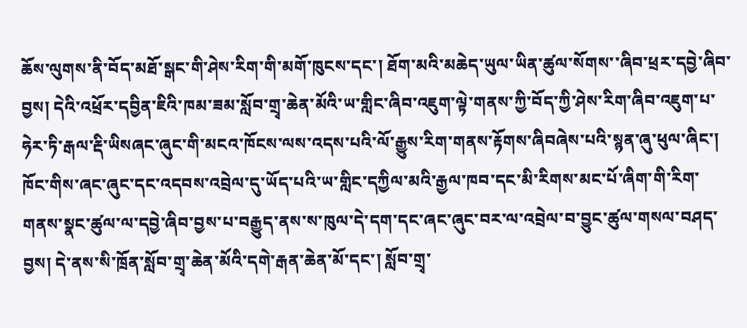ཆོས་ལུགས་ནི་བོད་མཐོ་སྒང་གི་ཤེས་རིག་གི་མགོ་ཁུངས་དང་། ཐོག་མའི་མཆེད་ཡུལ་ཡིན་ཚུལ་སོགས་་ཞིབ་ཕྲར་དབྱེ་ཞིབ་བྱས། དེའི་འཕྲོར་དབྱིན་ཇིའི་ཁམ་ཟམ་སློབ་གྲྭ་ཆེན་མོའི་ཡ་གླིང་ཞིབ་འཇུག་ལྟེ་གནས་ཀྱི་བོད་ཀྱི་ཤེས་རིག་ཞིབ་འཇུག་པ་ཧེར་ཏི་རྒལ་རྡི་ཡིསཞང་ཞུང་གི་མངའ་ཁོངས་ལས་འདས་པའི་ལོ་རྒྱུས་རིག་གནས་རྟོགས་ཞིབཞེས་པའི་སྙན་ཞུ་ཕུལ་ཞིང་། ཁོང་གིས་ཞང་ཞུང་དང་འདབས་འབྲེལ་དུ་ཡོད་པའི་ཡ་གླིང་དཀྱིལ་མའི་རྒྱལ་ཁབ་དང་མི་རིགས་མང་པོ་ཞིག་གི་རིག་གནས་སྣང་ཚུལ་ལ་དབྱེ་ཞིབ་བྱས་པ་བརྒྱུད་ནས་ས་ཁུལ་དེ་དག་དང་ཞང་ཞུང་བར་ལ་འབྲེལ་བ་བྱུང་ཚུལ་གསལ་བཤད་བྱས། དེ་ནས་སི་ཁྲོན་སློབ་གྲྭ་ཆེན་མོའི་དགེ་རྒན་ཆེན་མོ་དང་། སློབ་གྲྭ་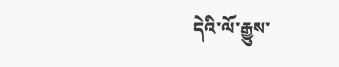དེའི་ལོ་རྒྱུས་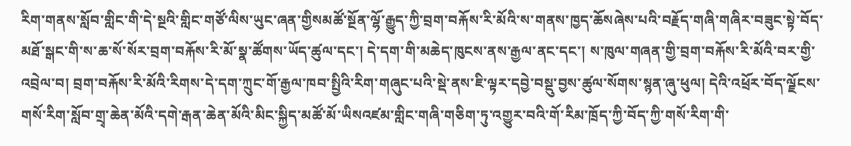རིག་གནས་སློབ་གླིང་གི་དེ་སྔའི་གླིང་གཙོ་ལིས་ཡུང་ཞན་གྱིསམཚོ་སྔོན་ལྷོ་རྒྱུད་ཀྱི་བྲག་བརྐོས་རི་མོའི་ས་གནས་ཁྱད་ཆོསཞེས་པའི་བརྗོད་གཞི་གཞིར་བཟུང་སྟེ་བོད་མཐོ་སྒང་གི་ས་ཆ་སོ་སོར་བྲག་བརྐོས་རི་མོ་སྣ་ཚོགས་ཡོད་ཚུལ་དང་། དེ་དག་གི་མཆེད་ཁུངས་ནས་རྒྱལ་ནང་དང་། ས་ཁུལ་གཞན་གྱི་བྲག་བརྐོས་རི་མོའི་བར་གྱི་འབྲེལ་བ། བྲག་བརྐོས་རི་མོའི་རིགས་དེ་དག་ཀྲུང་གོ་རྒྱལ་ཁབ་སྤྱིའི་རིག་གཞུང་པའི་སྡེ་ནས་ཇི་ལྟར་དབྱེ་བསྡུ་བྱས་ཚུལ་སོགས་སྙན་ཞུ་ཕུལ། དེའི་འཕྲོར་བོད་ལྗོངས་གསོ་རིག་སློབ་གྲྭ་ཆེན་མོའི་དགེ་རྒན་ཆེན་མོའི་མིང་སྐྱིད་མཚོ་མོ་ཡིསའཛམ་གླིང་གཞི་གཅིག་ཏུ་འགྱུར་བའི་གོ་རིམ་ཁྲོད་ཀྱི་བོད་ཀྱི་གསོ་རིག་གི་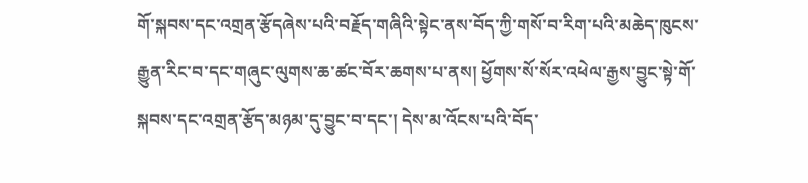གོ་སྐབས་དང་འགྲན་རྩོདཞེས་པའི་བརྗོད་གཞིའི་སྟེང་ནས་བོད་ཀྱི་གསོ་བ་རིག་པའི་མཆེད་ཁུངས་རྒྱུན་རིང་བ་དང་གཞུང་ལུགས་ཆ་ཚང་བོར་ཆགས་པ་ནས། ཕྱོགས་སོ་སོར་འཕེལ་རྒྱས་བྱུང་སྟེ་གོ་སྐབས་དང་འགྲན་རྩོད་མཉམ་དུ་བྱུང་བ་དང་། དེས་མ་འོངས་པའི་བོད་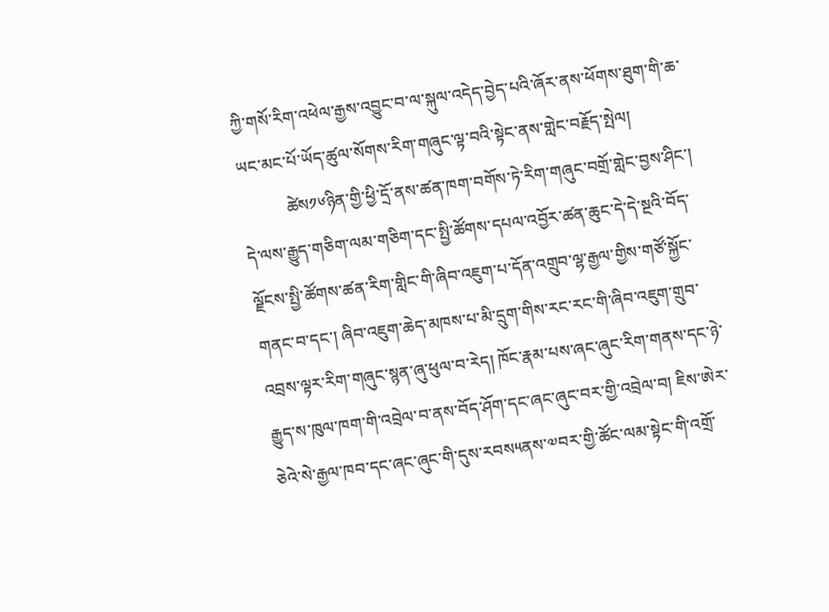ཀྱི་གསོ་རིག་འཕེལ་རྒྱས་འབྱུང་བ་ལ་སྐུལ་འདེད་བྱེད་པའི་ཞོར་ནས་ཕོགས་ཐུག་གི་ཆ་ཡང་མང་པོ་ཡོད་ཚུལ་སོགས་རིག་གཞུང་ལྟ་བའི་སྟེང་ནས་གླེང་བརྗོད་སྤེལ།
           ཚེས༡༦ཉིན་གྱི་ཕྱི་དྲོ་ནས་ཚན་ཁག་བགོས་ཏེ་རིག་གཞུང་བགྲོ་གླེང་བྱས་ཤིང་། དེ་ལས་རྒྱུད་གཅིག་ལམ་གཅིག་དང་སྤྱི་ཚོགས་དཔལ་འབྱོར་ཚན་ཆུང་དེ་དེ་སྔའི་བོད་ལྗོངས་སྤྱི་ཚོགས་ཚན་རིག་གླིང་གི་ཞིབ་འཇུག་པ་དོན་འགྲུབ་ལྷ་རྒྱལ་གྱིས་གཙོ་སྐྱོང་གནང་བ་དང་། ཞིབ་འཇུག་ཆེད་མཁས་པ་མི་དྲུག་གིས་རང་རང་གི་ཞིབ་འཇུག་གྲུབ་འབྲས་ལྟར་རིག་གཞུང་སྙན་ཞུ་ཕུལ་བ་རེད། ཁོང་རྣམ་པས་ཞང་ཞུང་རིག་གནས་དང་ཉེ་རྒྱུད་ས་ཁུལ་ཁག་གི་འབྲེལ་བ་ནས་བོད་ཤོག་དང་ཞང་ཞུང་བར་གྱི་འབྲེལ་བ། ཇིས་ཨེར་ཅེའེ་སེ་རྒྱལ་ཁབ་དང་ཞང་ཞུང་གི་དུས་རབས༥ནས་༧བར་གྱི་ཚོང་ལམ་སྟེང་གི་འགྲོ་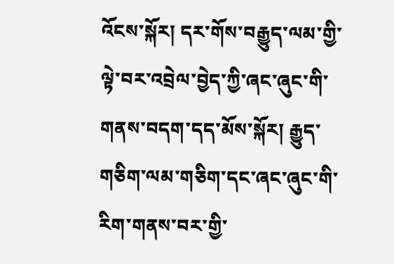འོངས་སྐོར། དར་གོས་བརྒྱུད་ལམ་གྱི་ལྟེ་བར་འབྲེལ་བྱེད་ཀྱི་ཞང་ཞུང་གི་གནས་བདག་དད་མོས་སྐོར། རྒྱུད་གཅིག་ལམ་གཅིག་དང་ཞང་ཞུང་གི་རིག་གནས་བར་གྱི་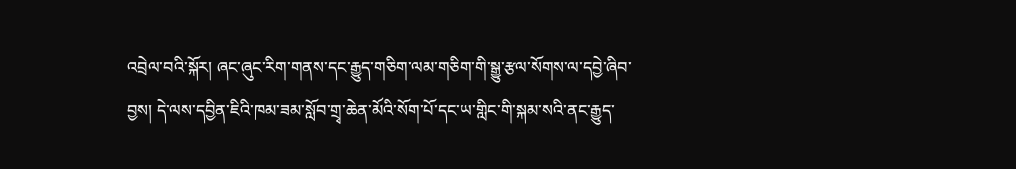འབྲེལ་བའི་སྐོར། ཞང་ཞུང་རིག་གནས་དང་རྒྱུད་གཅིག་ལམ་གཅིག་གི་སྒྱུ་རྩལ་སོགས་ལ་དབྱེ་ཞིབ་བྱས། དེ་ལས་དབྱིན་ཇིའི་ཁམ་ཟམ་སློབ་གྲྭ་ཆེན་མོའི་སོག་པོ་དང་ཡ་གླིང་གི་སྐམ་སའི་ནང་རྒྱུད་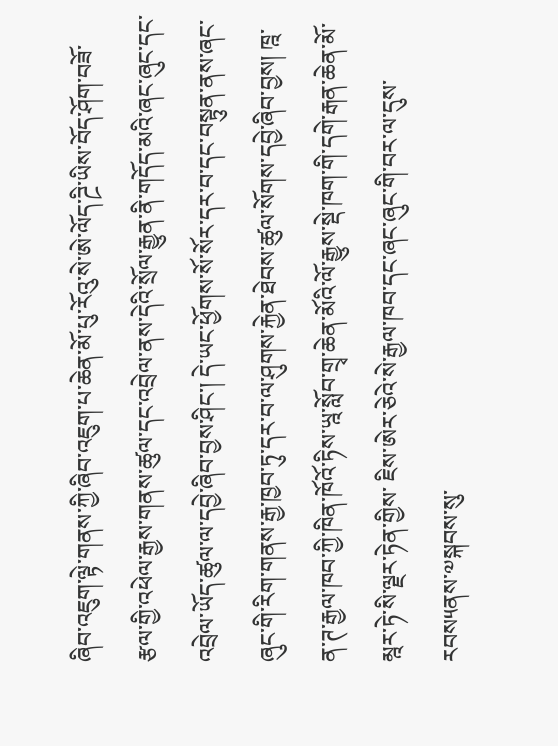ཞིབ་འཇུག་ལྟེ་གནས་ཀྱི་ཞིབ་འཇུག་པ་ཆེན་མོ་པུ་རོའུ་སེ་ཨེ་ལོད་ཌྲི་ཡིས་བོད་ཤོག་བཟོ་རྩལ་གྱི་འཕེལ་རྒྱས་གནས་ཚུལ་དང་འབྲེལ་ནས་དེའི་སྲོལ་རྒྱུན་ནི་གདོད་མའི་ཞང་ཞུང་དང་འབྲེལ་ཡོད་ཚུལ་ལ་དབྱེ་ཞིབ་བྱས་ཤིང་། དེ་ཡང་ཕྱོགས་སོ་སོར་དར་བ་དང་བསྟུན་ནས་ཞང་ཞུང་གི་རིག་གནས་རྒྱ་ཁྱབ་ཏུ་དར་བ་ལ་ཤུགས་རྐྱེན་ཐེབས་ཚུལ་སོགས་དབྱེ་ཞིབ་བྱས། ཁྰ་ན་ཊ་རྒྱལ་ཁབ་ཀྱི་ཁིན་ཁོའོ་ཏིས་ཡྰ་སློབ་གྲྭ་ཆེན་མོའི་ལོ་རྒྱུས་སྡེ་ཁག་གི་དགེ་རྒན་ཆེན་མོ་མྰར་ཏེ་སི་ལྗར་ཏེན་གྱིས་ ཇིས་ཨེར་ཅེའེ་སེ་རྒྱལ་ཁབ་དང་ཞང་ཞུང་གི་བར་ལ་དུས་རབས༥ནས་༧སྐབས་སུ་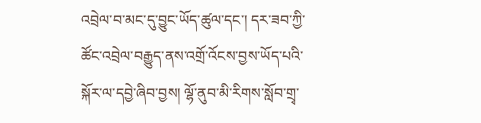འབྲེལ་བ་མང་དུ་བྱུང་ཡོད་ཚུལ་དང་། དར་ཟབ་ཀྱི་ཚོང་འབྲེལ་བརྒྱུད་ནས་འགྲོ་འོངས་བྱས་ཡོད་པའི་སྐོར་ལ་དབྱེ་ཞིབ་བྱས། ལྷོ་ནུབ་མི་རིགས་སློབ་གྲྭ་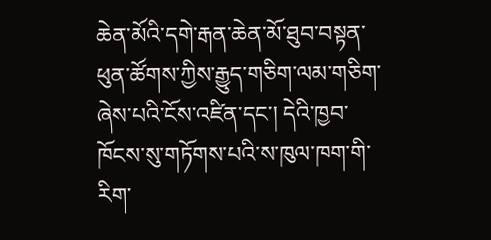ཆེན་མོའི་དགེ་རྒན་ཆེན་མོ་ཐུབ་བསྟན་ཕུན་ཚོགས་ཀྱིས་རྒྱུད་གཅིག་ལམ་གཅིག་ཞེས་པའི་ངོས་འཛིན་དང་། དེའི་ཁྱབ་ཁོངས་སུ་གཏོགས་པའི་ས་ཁུལ་ཁག་གི་རིག་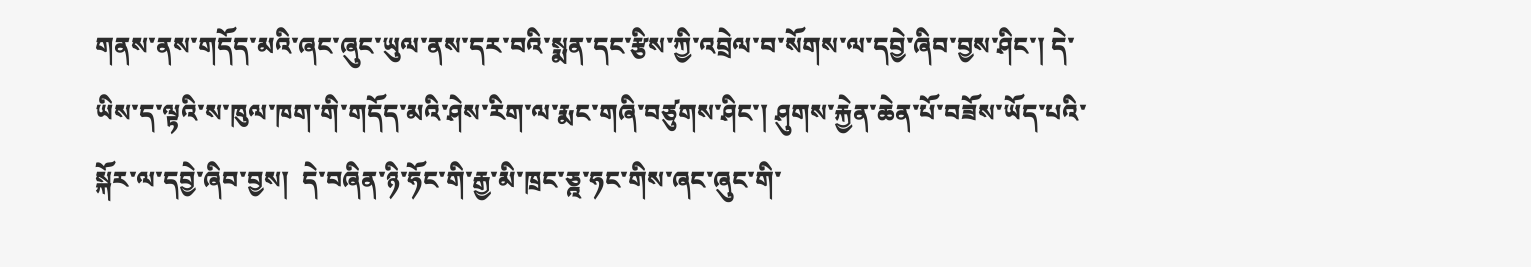གནས་ནས་གདོད་མའི་ཞང་ཞུང་ཡུལ་ནས་དར་བའི་སྨན་དང་རྩིས་ཀྱི་འབྲེལ་བ་སོགས་ལ་དབྱེ་ཞིབ་བྱས་ཤིང་། དེ་ཡིས་ད་ལྟའི་ས་ཁུལ་ཁག་གི་གདོད་མའི་ཤེས་རིག་ལ་རྨང་གཞི་བཙུགས་ཤིང་། ཤུགས་རྐྱེན་ཆེན་པོ་བཟོས་ཡོད་པའི་སྐོར་ལ་དབྱེ་ཞིབ་བྱས།  དེ་བཞིན་ཉི་ཧོང་གི་རྒྱ་མི་ཁྲང་ཅྰ་ཧང་གིས་ཞང་ཞུང་གི་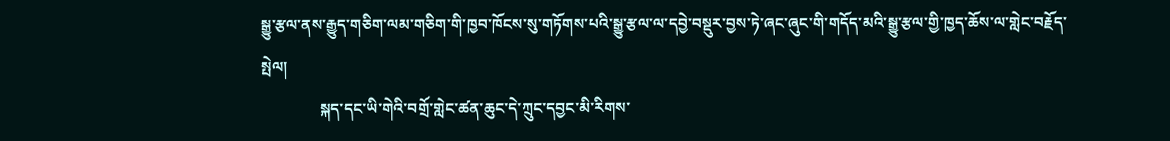སྒྱུ་རྩལ་ནས་རྒྱུད་གཅིག་ལམ་གཅིག་གི་ཁྱབ་ཁོངས་སུ་གཏོགས་པའི་སྒྱུ་རྩལ་ལ་དབྱེ་བསྡུར་བྱས་ཏེ་ཞང་ཞུང་གི་གདོད་མའི་སྒྱུ་རྩལ་གྱི་ཁྱད་ཆོས་ལ་གླེང་བརྗོད་སྤེལ།
               སྐད་དང་ཡི་གེའི་བགྲོ་གླེང་ཚན་ཆུང་དེ་ཀྲུང་དབྱང་མི་རིགས་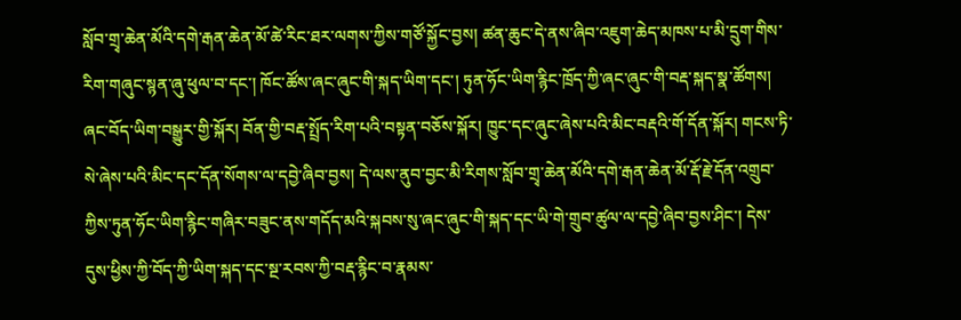སློབ་གྲྭ་ཆེན་མོའི་དགེ་རྒན་ཆེན་མོ་ཚེ་རིང་ཐར་ལགས་ཀྱིས་གཙོ་སྐྱོང་བྱས། ཚན་ཆུང་དེ་ནས་ཞིབ་འཇུག་ཆེད་མཁས་པ་མི་དྲུག་གིས་རིག་གཞུང་སྙན་ཞུ་ཕུལ་བ་དང་། ཁོང་ཚོས་ཞང་ཞུང་གི་སྐད་ཡིག་དང་། ཏུན་ཧོང་ཡིག་རྙིང་ཁྲོད་ཀྱི་ཞང་ཞུང་གི་བརྡ་སྐད་སྣ་ཚོགས། ཞང་བོད་ཡིག་བསྒྱུར་གྱི་སྐོར། བོན་གྱི་བརྡ་སྤྲོད་རིག་པའི་བསྟན་བཅོས་སྐོར། ཁྱུང་དང་ཞུང་ཞེས་པའི་མིང་བརྡའི་གོ་དོན་སྐོར། གངས་ཏི་སེ་ཞེས་པའི་མིང་དང་དོན་སོགས་ལ་དབྱེ་ཞིབ་བྱས། དེ་ལས་ནུབ་བྱང་མི་རིགས་སློབ་གྲྭ་ཆེན་མོའི་དགེ་རྒན་ཆེན་མོ་རྡོ་རྗེ་དོན་འགྲུབ་ཀྱིས་ཏུན་ཧོང་ཡིག་རྙིང་གཞིར་བཟུང་ནས་གདོད་མའི་སྐབས་སུ་ཞང་ཞུང་གི་སྐད་དང་ཡི་གེ་གྲུབ་ཚུལ་ལ་དབྱེ་ཞིབ་བྱས་ཤིང་། དེས་དུས་ཕྱིས་ཀྱི་བོད་ཀྱི་ཡིག་སྐད་དང་སྔ་རབས་ཀྱི་བརྡ་རྙིང་བ་རྣམས་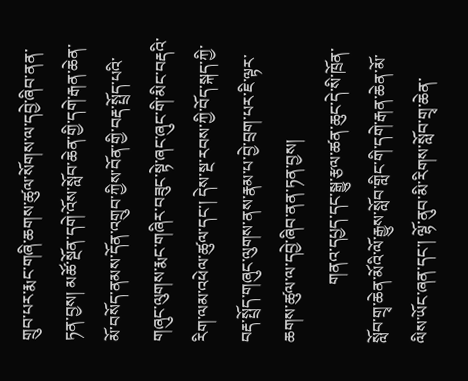གྲུབ་པར་རྨང་གཞི་ཆགས་ཚུལ་སོགས་ལ་དབྱེ་ཞིབ་ནན་ཏན་བྱས། མཚོ་སྔོན་དགེ་འོས་སློབ་ཆེན་གྱི་དགེ་རྒན་ཆེན་མོ་བསོད་ནམས་དོན་འགྲུབ་ཀྱིས་བོན་གྱི་བརྡ་སྤྲོད་པའི་གཞུང་ལུགས་རྨང་གཞིར་བཟུང་སྟེ་ཞང་ཞུང་གི་མིང་བརྡའི་རིག་ལམ་འཕེལ་ཚུལ་དང་། དེས་སྔ་རབས་ཀྱི་བོད་སྐད་ཀྱི་བརྡ་སྤྲོད་གཞུང་ལུགས་ནས་རྣམ་པ་བྱེ་བྲག་པར་ཇི་ལྟར་ཆགས་ཚུལ་ལ་དབྱེ་ཞིབ་ནན་ཏན་བྱས།
              གནའ་དཔྱད་དང་སྒྱུ་རྩལ་ཚན་ཆུང་དེ་སི་ཁྲོན་སློབ་གྲྭ་ཆེན་མོའི་ལོ་རྒྱུས་སློབ་གླིང་གི་དགེ་རྒན་ཆེན་མོ་ལིས་ཡོང་ཞན་དང་། ལྷོ་ནུབ་མི་རིགས་སློབ་གྲྭ་ཆེན་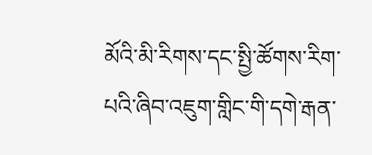མོའི་མི་རིགས་དང་སྤྱི་ཚོགས་རིག་པའི་ཞིབ་འཇུག་གླིང་གི་དགེ་རྒན་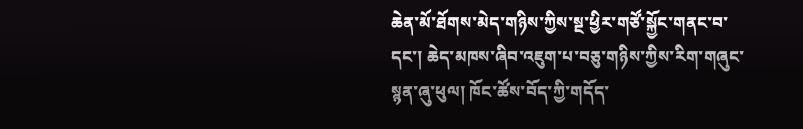ཆེན་མོ་ཐོགས་མེད་གཉིས་ཀྱིས་སྔ་ཕྱིར་གཙོ་སྐྱོང་གནང་བ་དང་། ཆེད་མཁས་ཞིབ་འཇུག་པ་བཅུ་གཉིས་ཀྱིས་རིག་གཞུང་སྙན་ཞུ་ཕུལ། ཁོང་ཚོས་བོད་ཀྱི་གདོད་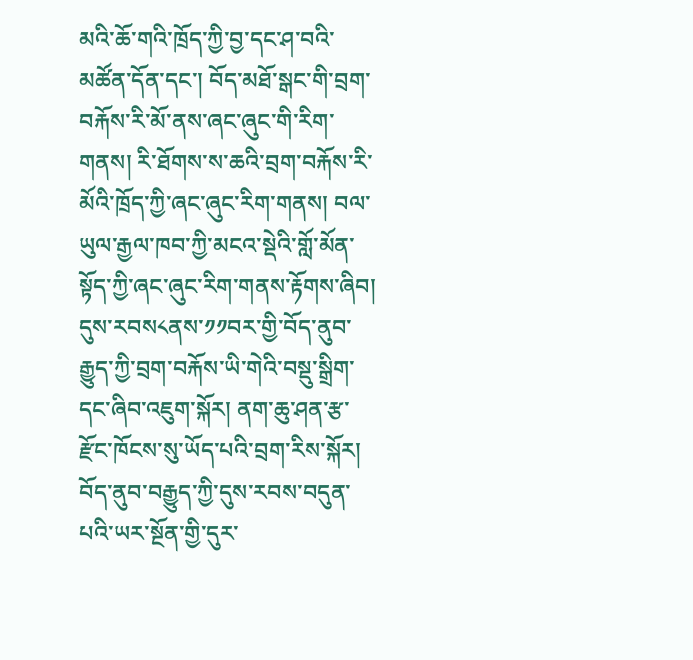མའི་ཆོ་གའི་ཁྲོད་ཀྱི་བྱ་དང་ཤ་བའི་མཚོན་དོན་དང་། བོད་མཐོ་སྒང་གི་བྲག་བརྐོས་རི་མོ་ནས་ཞང་ཞུང་གི་རིག་གནས། རི་ཐོགས་ས་ཆའི་བྲག་བརྐོས་རི་མོའི་ཁྲོད་ཀྱི་ཞང་ཞུང་རིག་གནས། བལ་ཡུལ་རྒྱལ་ཁབ་ཀྱི་མངའ་སྡེའི་གློ་མོན་སྟོད་ཀྱི་ཞང་ཞུང་རིག་གནས་རྟོགས་ཞིབ། དུས་རབས༨ནས་༡༡བར་གྱི་བོད་ནུབ་རྒྱུད་ཀྱི་བྲག་བརྐོས་ཡི་གེའི་བསྡུ་སྒྲིག་དང་ཞིབ་འཇུག་སྐོར། ནག་ཆུ་ཤན་རྩ་རྫོང་ཁོངས་སུ་ཡོད་པའི་བྲག་རིས་སྐོར། བོད་ནུབ་བརྒྱུད་ཀྱི་དུས་རབས་བདུན་པའི་ཡར་སྔོན་གྱི་དུར་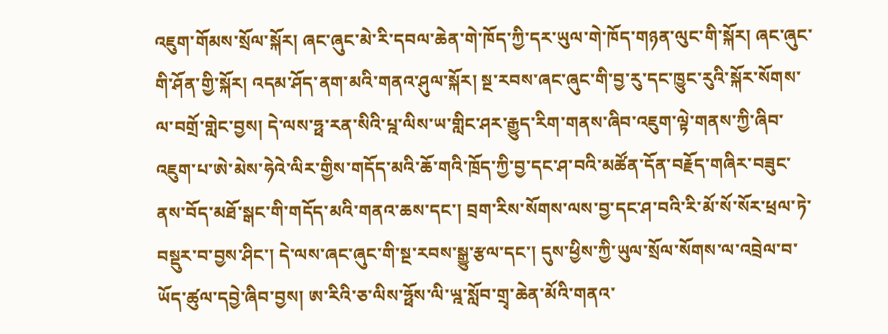འཇུག་གོམས་སྲོལ་སྐོར། ཞང་ཞུང་མེ་རི་དབལ་ཆེན་གེ་ཁོད་ཀྱི་དར་ཡུལ་གེ་ཁོད་གཉན་ལུང་གི་སྐོར། ཞང་ཞུང་གི་ཤོན་གྱི་སྐོར། འདམ་ཤོད་ནག་མའི་གནའ་ཤུལ་སྐོར། སྔ་རབས་ཞང་ཞུང་གི་བྱ་རུ་དང་ཁྱུང་རུའི་སྐོར་སོགས་ལ་བགྲོ་གླེང་བྱས། དེ་ལས་ཧྥ་རན་སིའི་པྰ་ལིས་ཡ་གླིང་ཤར་རྒྱུད་རིག་གནས་ཞིབ་འཇུག་ལྟེ་གནས་ཀྱི་ཞིབ་འཇུག་པ་ཨེ་མེས་ཧེའེ་ལིར་གྱིས་གདོད་མའི་ཆོ་གའི་ཁྲོད་ཀྱི་བྱ་དང་ཤ་བའི་མཚོན་དོན་བརྗོད་གཞིར་བཟུང་ནས་བོད་མཐོ་སྒང་གི་གདོད་མའི་གནའ་ཆས་དང་། བྲག་རིས་སོགས་ལས་བྱ་དང་ཤ་བའི་རི་མོ་སོ་སོར་ཕྲལ་ཏེ་བསྡུར་བ་བྱས་ཤིང་། དེ་ལས་ཞང་ཞུང་གི་སྔ་རབས་སྒྱུ་རྩལ་དང་། དུས་ཕྱིས་ཀྱི་ཡུལ་སྲོལ་སོགས་ལ་འབྲེལ་བ་ཡོད་ཚུལ་དབྱེ་ཞིབ་བྱས། ཨ་རིའི་ཅ་ལིས་ཧྥོས་ལི་ཡྰ་སློབ་གྲྭ་ཆེན་མོའི་གནའ་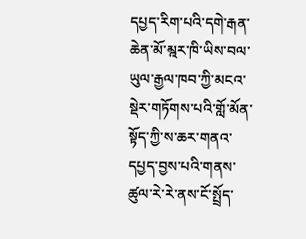དཔྱད་རིག་པའི་དགེ་རྒན་ཆེན་མོ་མྰར་ཁི་ཡིས་བལ་ཡུལ་རྒྱལ་ཁབ་ཀྱི་མངའ་སྡེར་གཏོགས་པའི་གློ་མོན་སྟོད་ཀྱི་ས་ཆར་གནའ་དཔྱད་བྱས་པའི་གནས་ཚུལ་རེ་རེ་ནས་ངོ་སྤྲོད་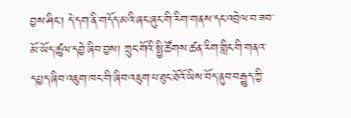བྱས་ཤིང་། དེ་དག་ནི་གདོད་མའི་ཞང་ཞུང་གི་རིག་གནས་དང་འབྲེལ་བ་ཟབ་མོ་ཡོད་ཚུལ་དབྱེ་ཞིབ་བྱས། ཀྲུང་གོའི་སྤྱི་ཚོགས་ཚན་རིག་གླིང་གི་གནའ་དཔྱད་ཞིབ་འཇུག་ཁང་གི་ཞིབ་འཇུག་པ་ཐུང་ཐོའོ་ཡིས་བོད་ནུབ་བརྒྱུད་ཀྱི་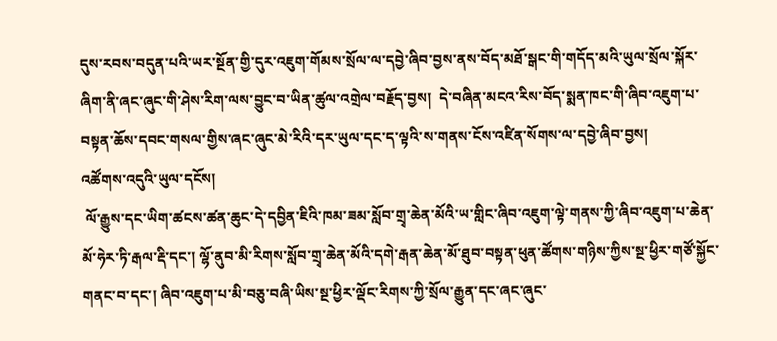དུས་རབས་བདུན་པའི་ཡར་སྔོན་གྱི་དུར་འཇུག་གོམས་སྲོལ་ལ་དབྱེ་ཞིབ་བྱས་ནས་བོད་མཐོ་སྒང་གི་གདོད་མའི་ཡུལ་སྲོལ་སྐོར་ཞིག་ནི་ཞང་ཞུང་གི་ཤེས་རིག་ལས་བྱུང་བ་ཡིན་ཚུལ་འགྲེལ་བརྗོད་བྱས།  དེ་བཞིན་མངའ་རིས་བོད་སྨན་ཁང་གི་ཞིབ་འཇུག་པ་བསྟན་ཆོས་དབང་གསལ་གྱིས་ཞང་ཞུང་མེ་རིའི་དར་ཡུལ་དང་ད་ལྟའི་ས་གནས་ངོས་འཛིན་སོགས་ལ་དབྱེ་ཞིབ་བྱས།
འཚོགས་འདུའི་ཡུལ་དངོས།
 ལོ་རྒྱུས་དང་ཡིག་ཚངས་ཚན་ཆུང་དེ་དབྱིན་ཇིའི་ཁམ་ཟམ་སློབ་གྲྭ་ཆེན་མོའི་ཡ་གླིང་ཞིབ་འཇུག་ལྟེ་གནས་ཀྱི་ཞིབ་འཇུག་པ་ཆེན་མོ་ཧེར་ཏི་རྒལ་རྡི་དང་། ལྷོ་ནུབ་མི་རིགས་སློབ་གྲྭ་ཆེན་མོའི་དགེ་རྒན་ཆེན་མོ་ཐུབ་བསྟན་ཕུན་ཚོགས་གཉིས་ཀྱིས་སྔ་ཕྱིར་གཙོ་སྐྱོང་གནང་བ་དང་། ཞིབ་འཇུག་པ་མི་བཅུ་བཞི་ཡིས་སྔ་ཕྱིར་ལྡོང་རིགས་ཀྱི་སྲོལ་རྒྱུན་དང་ཞང་ཞུང་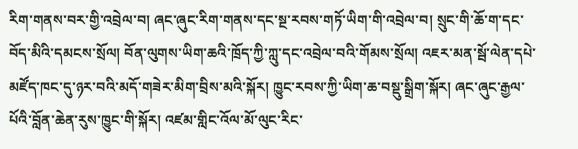རིག་གནས་བར་གྱི་འབྲེལ་བ། ཞང་ཞུང་རིག་གནས་དང་སྔ་རབས་གཏོ་ཡིག་གི་འབྲེལ་བ། སྲུང་གི་ཆོ་ག་དང་བོད་མིའི་དམངས་སྲོལ། བོན་ལུགས་ཡིག་ཆའི་ཁྲོད་ཀྱི་ཀླུ་དང་འབྲེལ་བའི་གོམས་སྲོལ། འཇར་མན་སྦོ་ལེན་དཔེ་མཛོད་ཁང་དུ་ཉར་བའི་མདོ་གཟེར་མིག་བྲིས་མའི་སྐོར། ཁྱུང་རབས་ཀྱི་ཡིག་ཆ་བསྡུ་སྒྲིག་སྐོར། ཞང་ཞུང་རྒྱལ་པོའི་བློན་ཆེན་རུས་ཁྱུང་གི་སྐོར། འཛམ་གླིང་འོལ་མོ་ལུང་རིང་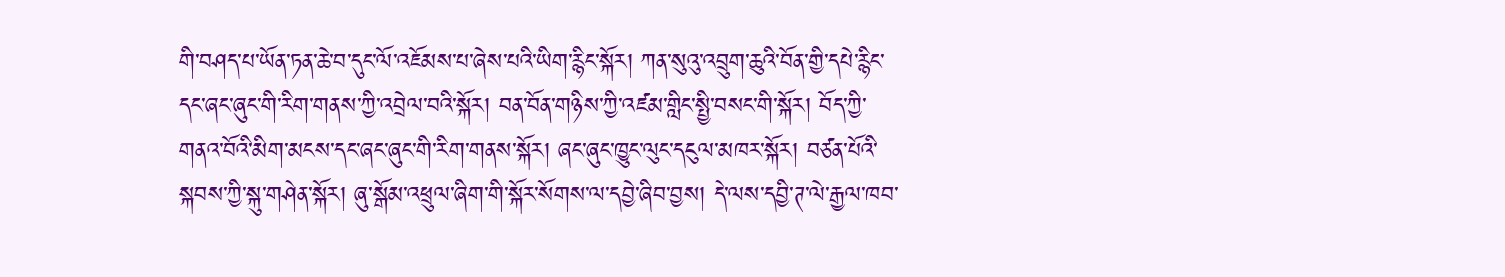གི་བཤད་པ་ཡོན་ཏན་ཆེ་བ་དུང་ལོ་འཇོམས་པ་ཞེས་པའི་ཡིག་རྙིང་སྐོར། ཀན་སུའུ་འབྲུག་ཆུའི་བོན་གྱི་དཔེ་རྙིང་དང་ཞང་ཞུང་གི་རིག་གནས་ཀྱི་འབྲེལ་བའི་སྐོར། བན་བོན་གཉིས་ཀྱི་འཛམ་གླིང་སྤྱི་བསང་གི་སྐོར། བོད་ཀྱི་གནའ་བོའི་མིག་མངས་དང་ཞང་ཞུང་གི་རིག་གནས་སྐོར། ཞང་ཞུང་ཁྱུང་ལུང་དངུལ་མཁར་སྐོར། བཙན་པོའི་སྐབས་ཀྱི་སྐུ་གཤེན་སྐོར། ཞུ་སྒོམ་འཕྲུལ་ཞིག་གི་སྐོར་སོགས་ལ་དབྱེ་ཞིབ་བྱས། དེ་ལས་དབྱི་ཊ་ལེ་རྒྱལ་ཁབ་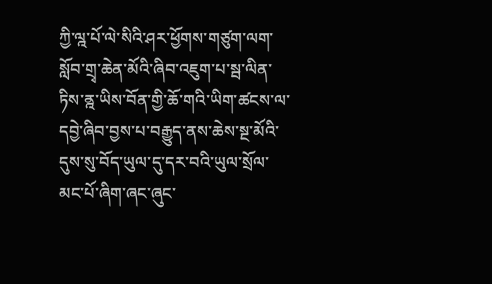ཀྱི་ལྰ་པོ་ལེ་སིའི་ཤར་ཕྱོགས་གཙུག་ལག་སློབ་གྲྭ་ཆེན་མོའི་ཞིབ་འཇུག་པ་སྦ་ལིན་ཏིས་ནྰ་ཡིས་བོན་གྱི་ཆོ་གའི་ཡིག་ཚངས་ལ་དབྱེ་ཞིབ་བྱས་པ་བརྒྱུད་ནས་ཆེས་སྔ་མོའི་དུས་སུ་བོད་ཡུལ་དུ་དར་བའི་ཡུལ་སྲོལ་མང་པོ་ཞིག་ཞང་ཞུང་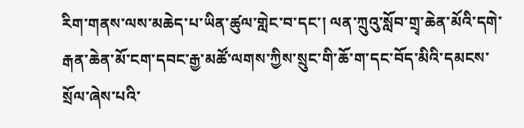རིག་གནས་ལས་མཆེད་པ་ཡིན་ཚུལ་གླེང་བ་དང་། ལན་ཀྲུའུ་སློབ་གྲྭ་ཆེན་མོའི་དགེ་རྒན་ཆེན་མོ་ངག་དབང་རྒྱ་མཚོ་ལགས་ཀྱིས་སྲུང་གི་ཆོ་ག་དང་བོད་མིའི་དམངས་སྲོལ་ཞེས་པའི་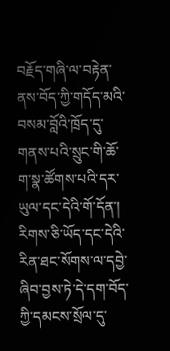བརྗོད་གཞི་ལ་བརྟེན་ནས་བོད་ཀྱི་གདོད་མའི་བསམ་བློའི་ཁྲོད་དུ་གནས་པའི་སྲུང་གི་ཆོ་ག་སྣ་ཚོགས་པའི་དར་ཡུལ་དང་དེའི་གོ་དོན་། རིགས་ཅི་ཡོད་དང་དེའི་རིན་ཐང་སོགས་ལ་དབྱེ་ཞིབ་བྱས་ཏེ་དེ་དག་བོད་ཀྱི་དམངས་སྲོལ་དུ་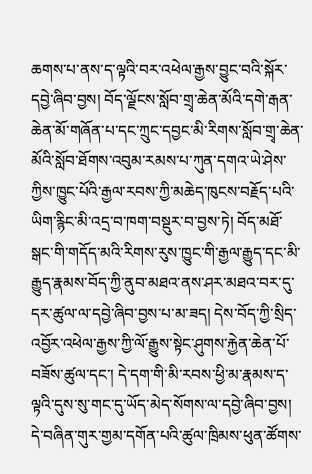ཆགས་པ་ནས་ད་ལྟའི་བར་འཕེལ་རྒྱས་བྱུང་བའི་སྐོར་དབྱེ་ཞིབ་བྱས། བོད་ལྗོངས་སློབ་གྲྭ་ཆེན་མོའི་དགེ་རྒན་ཆེན་མོ་གཞོན་པ་དང་ཀྲུང་དབྱང་མི་རིགས་སློབ་གྲྭ་ཆེན་མོའི་སློབ་ཐོགས་འབུམ་རམས་པ་ཀུན་དགའ་ཡེ་ཤེས་ཀྱིས་ཁྱུང་པོའི་རྒྱལ་རབས་ཀྱི་མཆེད་ཁུངས་བརྗོད་པའི་ཡིག་རྙིང་མི་འདྲ་བ་ཁག་བསྡུར་བ་བྱས་ཏེ། བོད་མཐོ་སྒང་གི་གདོད་མའི་རིགས་རུས་ཁྱུང་གི་རྒྱལ་རྒྱུད་དང་མི་རྒྱུད་རྣམས་བོད་ཀྱི་ནུབ་མཐའ་ནས་ཤར་མཐའ་བར་དུ་དར་ཚུལ་ལ་དབྱེ་ཞིབ་བྱས་པ་མ་ཟད། དེས་བོད་ཀྱི་སྲིད་འབྱོར་འཕེལ་རྒྱས་ཀྱི་ལོ་རྒྱུས་སྟེང་ཤུགས་རྐྱེན་ཆེན་པོ་བཟོས་ཚུལ་དང་། དེ་དག་གི་མི་རབས་ཕྱི་མ་རྣམས་ད་ལྟའི་དུས་སུ་གང་དུ་ཡོད་མེད་སོགས་ལ་དབྱེ་ཞིབ་བྱས། དེ་བཞིན་གུར་གྱམ་དགོན་པའི་ཚུལ་ཁྲིམས་ཕུན་ཚོགས་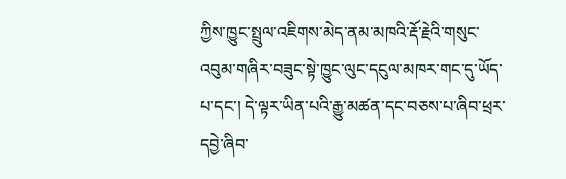ཀྱིས་ཁྱུང་སྤྲུལ་འཇིགས་མེད་ནམ་མཁའི་རྡོ་རྗེའི་གསུང་འབུམ་གཞིར་བཟུང་སྟེ་ཁྱུང་ལུང་དངུལ་མཁར་གང་དུ་ཡོད་པ་དང་། དེ་ལྟར་ཡིན་པའི་རྒྱུ་མཚན་དང་བཅས་པ་ཞིབ་ཕྲར་དབྱེ་ཞིབ་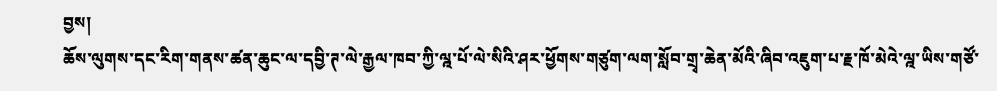བྱས།
ཆོས་ལུགས་དང་རིག་གནས་ཚན་ཆུང་ལ་དབྱི་ཊ་ལེ་རྒྱལ་ཁབ་ཀྱི་ལྰ་པོ་ལེ་སིའི་ཤར་ཕྱོགས་གཙུག་ལག་སློབ་གྲྭ་ཆེན་མོའི་ཞིབ་འཇུག་པ་རྗ་ཁོ་མེའེ་ལྰ་ཡིས་གཙོ་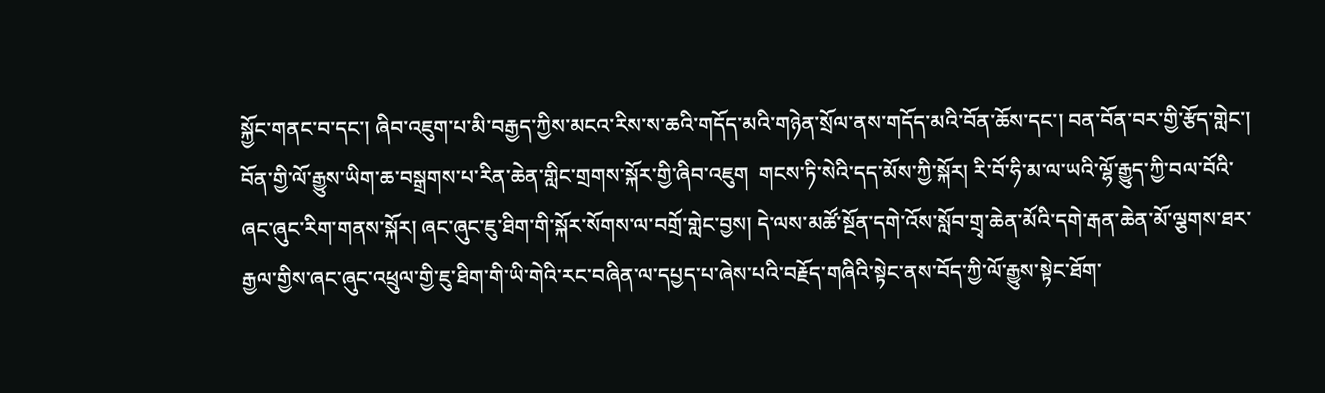སྐྱོང་གནང་བ་དང་། ཞིབ་འཇུག་པ་མི་བརྒྱད་ཀྱིས་མངའ་རིས་ས་ཆའི་གདོད་མའི་གཉེན་སྲོལ་ནས་གདོད་མའི་བོན་ཆོས་དང་། བན་བོན་བར་གྱི་རྩོད་གླེང་། བོན་གྱི་ལོ་རྒྱུས་ཡིག་ཆ་བསྒྲགས་པ་རིན་ཆེན་གླིང་གྲགས་སྐོར་གྱི་ཞིབ་འཇུག  གངས་ཏི་སེའི་དད་མོས་ཀྱི་སྐོར། རི་བོ་ཧི་མ་ལ་ཡའི་ལྷོ་རྒྱུད་ཀྱི་བལ་བོའི་ཞང་ཞུང་རིག་གནས་སྐོར། ཞང་ཞུང་ཇུ་ཐིག་གི་སྐོར་སོགས་ལ་བགྲོ་གླེང་བྱས། དེ་ལས་མཚོ་སྔོན་དགེ་འོས་སློབ་གྲྭ་ཆེན་མོའི་དགེ་རྒན་ཆེན་མོ་ལྕགས་ཐར་རྒྱལ་གྱིས་ཞང་ཞུང་འཕྲུལ་གྱི་ཇུ་ཐིག་གི་ཡི་གེའི་རང་བཞིན་ལ་དཔྱད་པ་ཞེས་པའི་བརྗོད་གཞིའི་སྟེང་ནས་བོད་ཀྱི་ལོ་རྒྱུས་སྟེང་ཐོག་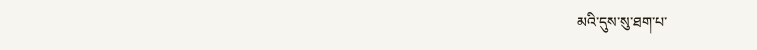མའི་དུས་སུ་ཐག་པ་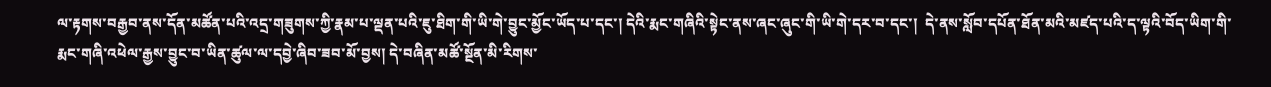ལ་རྟགས་བརྒྱབ་ནས་དོན་མཚོན་པའི་འདྲ་གཟུགས་ཀྱི་རྣམ་པ་ལྡན་པའི་ཇུ་ཐིག་གི་ཡི་གེ་བྱུང་མྱོང་ཡོད་པ་དང་། དེའི་རྨང་གཞིའི་སྟེང་ནས་ཞང་ཞུང་གི་ཡི་གེ་དར་བ་དང་།  དེ་ནས་སློབ་དཔོན་ཐོན་མའི་མཛད་པའི་ད་ལྟའི་བོད་ཡིག་གི་རྨང་གཞི་འཕེལ་རྒྱས་བྱུང་བ་ཡིན་ཚུལ་ལ་དབྱེ་ཞིབ་ཟབ་མོ་བྱས། དེ་བཞིན་མཚོ་སྔོན་མི་རིགས་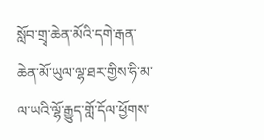སློབ་གྲྭ་ཆེན་མོའི་དགེ་རྒན་ཆེན་མོ་ཡུལ་ལྷ་ཐར་གྱིས་ཧི་མ་ལ་ཡའི་ལྷོ་རྒྱུད་གློ་དོལ་ཕྱོགས་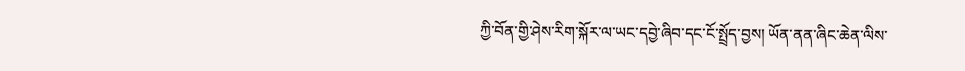ཀྱི་བོན་གྱི་ཤེས་རིག་སྐོར་ལ་ཡང་དབྱེ་ཞིབ་དང་ངོ་སྤྲོད་བྱས། ཡོན་ནན་ཞིང་ཆེན་ལིས་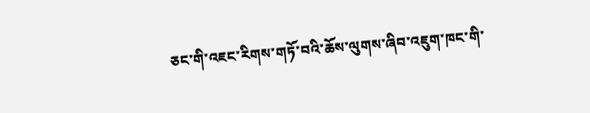ཅང་གི་འཇང་རིགས་གཏོ་བའི་ཆོས་ལུགས་ཞིབ་འཇུག་ཁང་གི་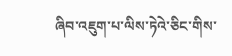ཞིབ་འཇུག་པ་ལིས་ཏེའེ་ཅིང་གིས་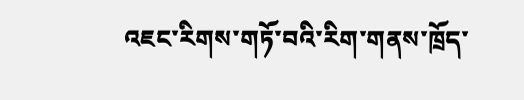འཇང་རིགས་གཏོ་བའི་རིག་གནས་ཁྲོད་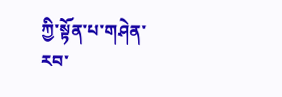ཀྱི་སྟོན་པ་གཤེན་རབ་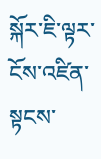སྐོར་ཇི་ལྟར་ངོས་འཛིན་སྟངས་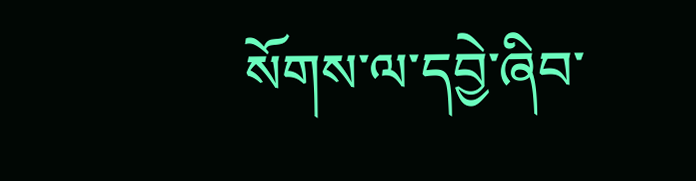སོགས་ལ་དབྱེ་ཞིབ་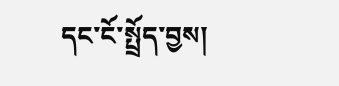དང་ངོ་སྤྲོད་བྱས།